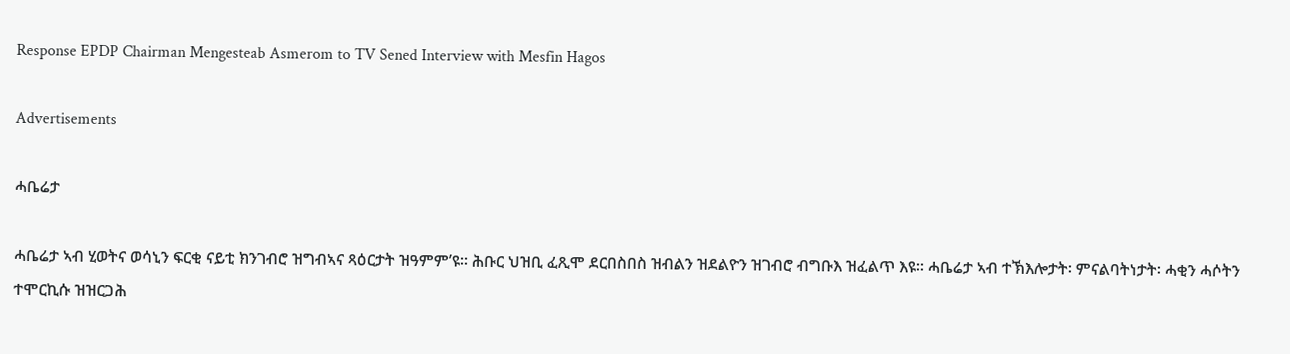Response EPDP Chairman Mengesteab Asmerom to TV Sened Interview with Mesfin Hagos

Advertisements

ሓቤሬታ

ሓቤሬታ ኣብ ሂወትና ወሳኒን ፍርቂ ናይቲ ክንገብሮ ዝግብኣና ጻዕርታት ዝዓምም’ዩ። ሕቡር ህዝቢ ፈጺሞ ደርበስበስ ዝብልን ዝደልዮን ዝገብሮ ብግቡእ ዝፈልጥ እዩ። ሓቤሬታ ኣብ ተኽእሎታት፡ ምናልባትነታት፡ ሓቂን ሓሶትን ተሞርኪሱ ዝዝርጋሕ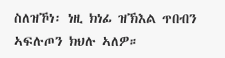ስለዝኾነ፡ ነዚ ክነፊ ዝኽእል ጥበብን ኣፍሉጦን ክህሉ ኣለዎ።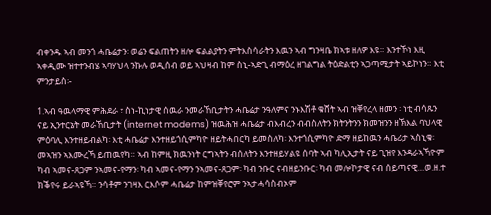ብቀንዱ ኣብ መንጎ ሓቤሬታን፡ ወሬን ፍልጠትን ዘሎ ፍልልያትን ምትእስሳራትን እዉን ኣብ ግንዛቤ ክኣቱ ዘለዎ እዩ። እንተኾነ እዚ ኣቀዲሙ ዝተተንብሄ ኣባሃህላ ንኩሉ ወዲሰብ ወይ ኣህዛብ ከም ስኒ-ኣድጊ ብማዕረ ዘገልግል ትዕድልቲን ኣጋጣሚታት ኣይኮነን። እቲ ምንታይስ፡-

1.ኣብ ዓዉላማዊ ምሕደራ ፣ ስነ-ኪነታዊ ሰዉራ ንመራኸቢታትን ሓቤሬታ ንዓለምና ንኑእሽቶ ቁሸት ኣብ ዝቐየረላ ዘመን ፡ ነቲ ብሳጹን ናይ ኢንተርኔት መራኸቢታት (internet modems) ዝዉሕዝ ሓቤሬታ ብእብረን ብብስለትን ክትንትንን ክመዝንን ዘኽእል ባህላዊ ምዕባሊ እንተዘይብልካ፡ እቲ ሓቤሬታ እንተዘይጎሲምካዮ ዘይትሓበርካ ይመስለካ፡ እንተጎሲምካዮ ድማ ዘይከዉን ሓቤሪታ ኣስኒቁ፡ መኣዝን ኣእሙረኻ ይጠዉየካ። ኣብ ከምዚ ክዉንነት ርግኣትን ብሰለትን እንተዘይሃልዩ ሰባት ኣብ ካሊኢታት ናይ ጊዝየ እንዳራኣኻዮም ካብ ኣመና-ጸጋም ንኣመና-የማን፡ ካብ ኣመና-የማን ንኣመና-ጸጋም፡ ካብ ንቡር ናብዘይንቡር፡ ካብ መሎኮታዊ ናብ ሰይጣናዊ…ወ.ዘ.ተ ክቕየሩ ይራኣዩኻ። ንሳቶም ንገዛእ ርእሶም ሓቤሬታ ከምዝቐየሮም ንኣታሓሳስብኦም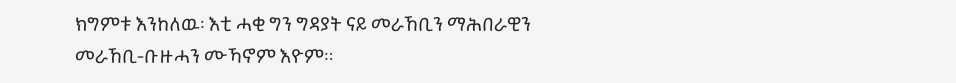ክግምቱ እንከለዉ፡ እቲ ሓቂ ግን ግዳያት ናይ መራኸቢን ማሕበራዊን መራኸቢ-ቡዙሓን ሙኻኖም እዮም።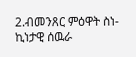2.ብመንጸር ምዕዋት ስነ-ኪነታዊ ሰዉራ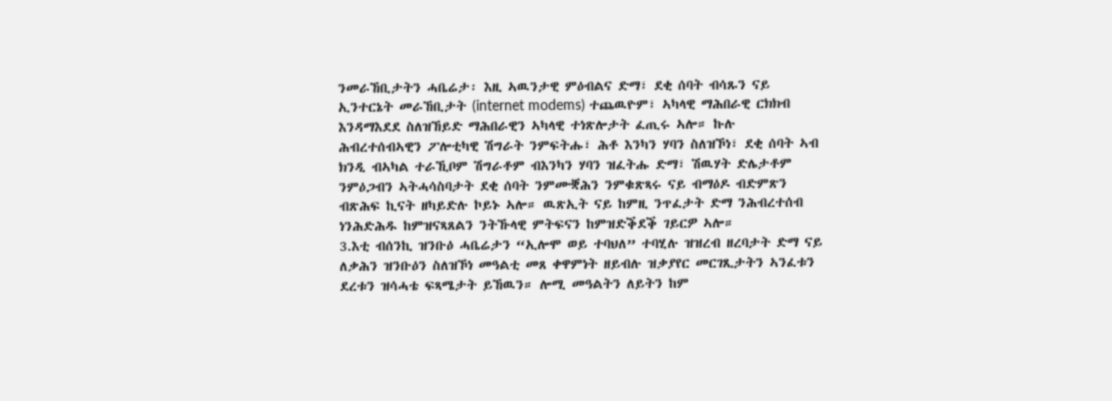ንመራኸቢታትን ሓቤሬታ፡ እዚ ኣዉንታዊ ምዕብልና ድማ፣ ደቂ ሰባት ብሳጹን ናይ ኢንተርኔት መራኸቢታት (internet modems) ተጨዉዮም፣ ኣካላዊ ማሕበራዊ ርክክብ እንዳማእደደ ስለዝኸይድ ማሕበራዊን ኣካላዊ ተነጽሎታት ፈጢሩ ኣሎ። ኩሉ ሕብረተሰብኣዊን ፖሎቲካዊ ሽግራት ንምፍትሑ፣ ሕቶ እንካን ሃባን ስለዝኾነ፣ ደቂ ሰባት ኣብ ክንዲ ብኣካል ተራኺቦም ሽግራቶም ብእንካን ሃባን ዝፈትሑ ድማ፣ ሽዉሃት ድሌታቶም ንምዕጋብን ኣትሓሳስባታት ደቂ ሰባት ንምሙቛሕን ንምቁጽጻሩ ናይ ብማዕዶ ብድምጽን ብጽሕፍ ኪናት ዘካይድሉ ኮይኑ ኣሎ። ዉጽኢት ናይ ከምዚ ንጥፈታት ድማ ንሕብረተሰብ ነንሕድሕዱ ከምዝናጻጸልን ንትኹላዊ ምትፍናን ከምዝድቕደቕ ገይርዎ ኣሎ።
3.እቲ ብሰንኪ ዝንቡዕ ሓቤሬታን “ኢሎሞ ወይ ተባህለ” ተባሂሉ ዝዝረብ ዘረባታት ድማ ናይ ለቃሕን ዝንቡዕን ስለዝኾነ መዓልቲ መጸ ቀዋምነት ዘይብሉ ዝቃያየር መርገጺታትን ኣንፈቱን ደረቱን ዝሳሓቴ ፍጻሜታት ይኸዉን። ሎሚ መዓልትን ለይትን ከም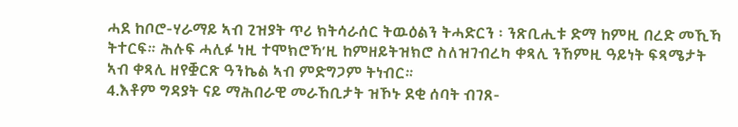ሓደ ከቦሮ-ሃራማይ ኣብ ጊዝያት ጥሪ ክትሳራሰር ትዉዕልን ትሓድርን ፡ ንጽቢሒቱ ድማ ከምዚ በረድ መኺኻ ትተርፍ። ሕሉፍ ሓሊፉ ነዚ ተሞክሮኻ’ዚ ከምዘይትዝክሮ ስለዝገብረካ ቀጻሊ ንኸምዚ ዓይነት ፍጻሜታት ኣብ ቀጻሊ ዘየቛርጽ ዓንኬል ኣብ ምድግጋም ትነብር።
4.እቶም ግዳያት ናይ ማሕበራዊ መራኸቢታት ዝኾኑ ደቂ ሰባት ብገጸ-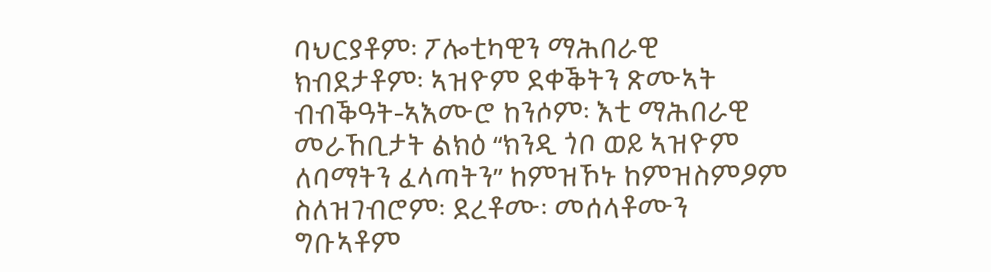ባህርያቶም፡ ፖሎቲካዊን ማሕበራዊ ክብደታቶም፡ ኣዝዮም ደቀቕትን ጽሙኣት ብብቕዓት-ኣእሙሮ ከንሶም፡ እቲ ማሕበራዊ መራኸቢታት ልክዕ “ክንዲ ጎቦ ወይ ኣዝዮም ለባማትን ፈላጣትን” ከምዝኾኑ ከምዝስምዖም ስለዝገብሮም፡ ደረቶሙ፡ መሰላቶሙን ግቡኣቶም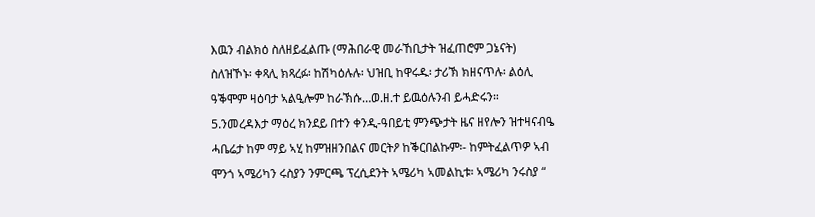እዉን ብልክዕ ስለዘይፈልጡ (ማሕበራዊ መራኸቢታት ዝፈጠሮም ጋኔናት) ስለዝኾኑ፡ ቀጻሊ ክጻረፉ፡ ከሽካዕሉሉ፡ ህዝቢ ከዋሩዱ፡ ታሪኽ ክዘናጥሉ፡ ልዕሊ ዓቕሞም ዛዕባታ ኣልዒሎም ከራኽሱ…ወ.ዘ.ተ ይዉዕሉንብ ይሓድሩን።
5.ንመረዳእታ ማዕረ ክንደይ በተን ቀንዲ-ዓበይቲ ምንጭታት ዜና ዘየሎን ዝተዛናብዔ ሓቤሬታ ከም ማይ ኣሂ ከምዝዘንበልና መርትዖ ከቕርበልኩም፡- ከምትፈልጥዎ ኣብ ሞንጎ ኣሜሪካን ሩስያን ንምርጫ ፕረሲደንት ኣሜሪካ ኣመልኪቱ፡ ኣሜሪካ ንሩስያ “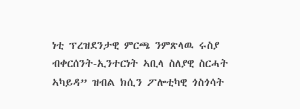ነቲ ፕረዝደንታዊ ምርጫ ንምጽላዉ ሩስያ ብቀርሰንት-ኢንተርነት ኣቢላ ስለያዊ ስርሓት ኣካይዳ” ዝብል ክሲን ፖሎቲካዊ ጎስጎሳት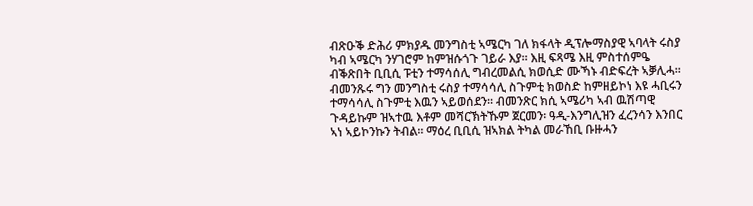ብጽዑቕ ድሕሪ ምክያዱ መንግስቲ ኣሜርካ ገለ ክፋላት ዲፕሎማስያዊ ኣባላት ሩስያ ካብ ኣሜርካ ንሃገሮም ከምዝሱጎጉ ገይራ እያ። እዚ ፍጻሜ እዚ ምስተሰምዔ ብቕጽበት ቢቢሲ ፑቲን ተማሳሰሊ ግብረመልሲ ክወሲድ ሙኻኑ ብድፍረት ኣቓሊሓ። ብመንጹሩ ግን መንግስቲ ሩስያ ተማሳሳሊ ስጉምቲ ክወስድ ከምዘይኮነ እዩ ሓቢሩን ተማሳሳሊ ስጉምቲ እዉን ኣይወሰደን። ብመንጽር ክሲ ኣሜሪካ ኣብ ዉሽጣዊ ጉዳይኩም ዝኣተዉ እቶም መሻርኽትኹም ጀርመን፡ ዓዲ-እንግሊዝን ፈረንሳን እንበር ኣነ ኣይኮንኩን ትብል። ማዕረ ቢቢሲ ዝኣክል ትካል መራኸቢ ቡዙሓን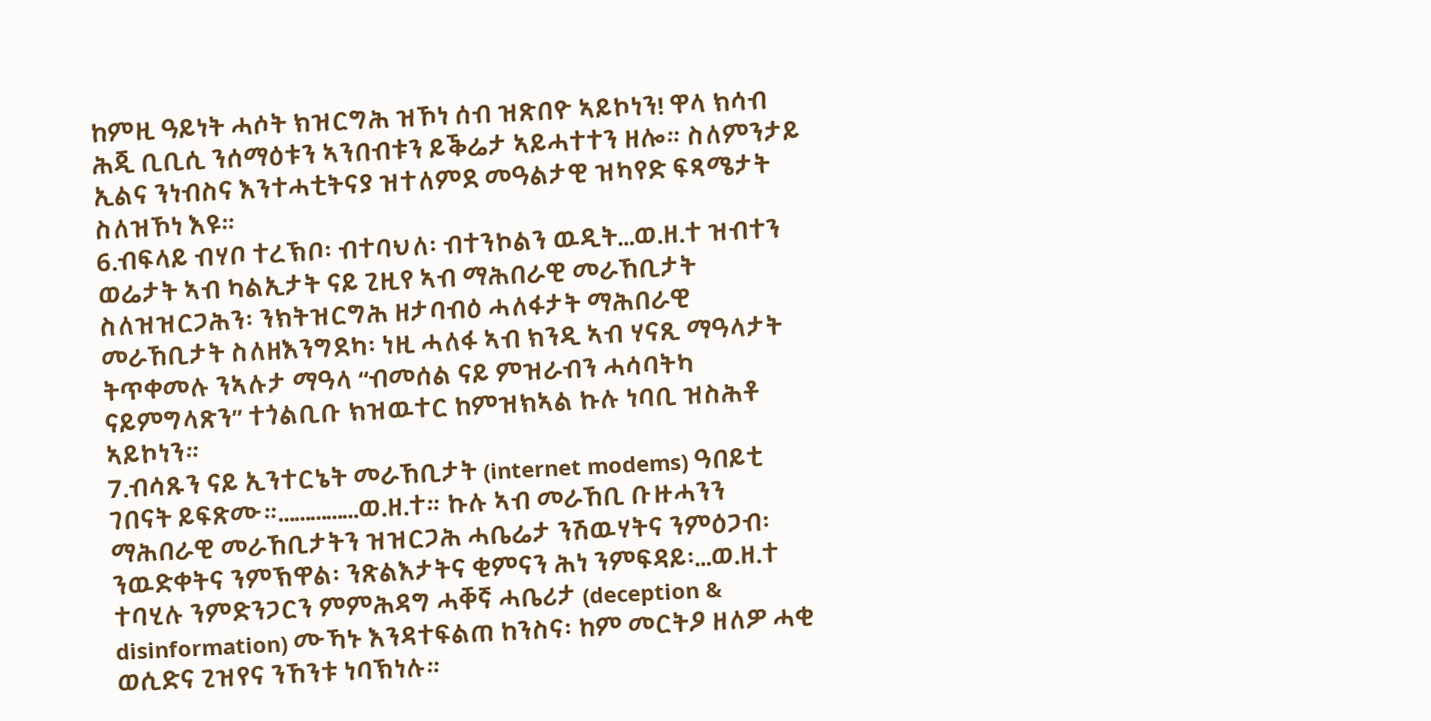ከምዚ ዓይነት ሓሶት ክዝርግሕ ዝኾነ ሰብ ዝጽበዮ ኣይኮነን! ዋላ ክሳብ ሕጂ ቢቢሲ ንሰማዕቱን ኣንበብቱን ይቕሬታ ኣይሓተተን ዘሎ። ስለምንታይ ኢልና ንነብስና እንተሓቲትናያ ዝተለምደ መዓልታዊ ዝካየድ ፍጻሜታት ስለዝኾነ እዩ።
6.ብፍላይ ብሃቦ ተረኽቦ፡ ብተባህለ፡ ብተንኮልን ዉዲት…ወ.ዘ.ተ ዝብተን ወሬታት ኣብ ካልኢታት ናይ ጊዚየ ኣብ ማሕበራዊ መራኸቢታት ስለዝዝርጋሕን፡ ንክትዝርግሕ ዘታባብዕ ሓለፋታት ማሕበራዊ መራኸቢታት ስለዘእንግደካ፡ ነዚ ሓለፋ ኣብ ክንዲ ኣብ ሃናጺ ማዓላታት ትጥቀመሉ ንኣሉታ ማዓላ “ብመሰል ናይ ምዝራብን ሓሳባትካ ናይምግላጽን” ተጎልቢቡ ክዝዉተር ከምዝክኣል ኩሉ ነባቢ ዝስሕቶ ኣይኮነን።
7.ብሳጹን ናይ ኢንተርኔት መራኸቢታት (internet modems) ዓበይቲ ገበናት ይፍጽሙ።……………ወ.ዘ.ተ። ኩሉ ኣብ መራኸቢ ቡዙሓንን ማሕበራዊ መራኸቢታትን ዝዝርጋሕ ሓቤሬታ ንሽዉሃትና ንምዕጋብ፡ ንዉድቀትና ንምኽዋል፡ ንጽልእታትና ቂምናን ሕነ ንምፍዳይ፡…ወ.ዘ.ተ ተባሂሉ ንምድንጋርን ምምሕዳግ ሓቐኛ ሓቤሪታ (deception & disinformation) ሙኻኑ እንዳተፍልጠ ከንስና፡ ከም መርትዖ ዘለዎ ሓቂ ወሲድና ጊዝየና ንኸንቱ ነባኽነሉ።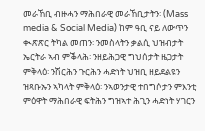መራኸቢ ብዙሓን ማሕበራዊ መራኸቢታትን፡ (Mass media & Social Media) ከም ዓቢ ናይ ለውጥን ቊጽጽር ትካል መጠን፡ ንመስላትን ቃልሲ ህዝብታት ኤርትራ ኣብ ምቕላሕ፡ ንዘይሕጋዊ ግህሰታት ዜጋታት ምቅላዕ፡ ንሽርሕን ጉርሕን ሓድነት ህዝቢ ዘይደልዩን ዝጻቡኡን ኣካላት ምቅላዕ፡ ንኣወንታዊ ተበግሶታን ምእንቲ ምዕዋት ማሕበራዊ ፍትሕን ግዝኣተ ሕጊን ሓድነት ሃገርን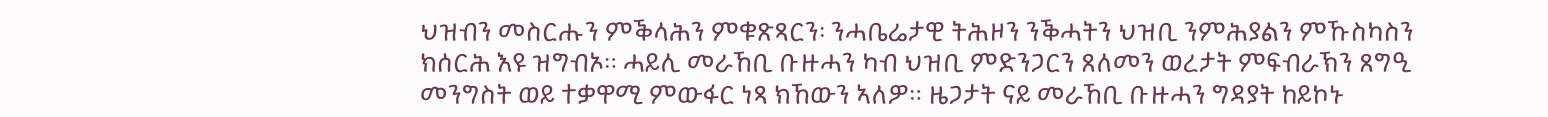ህዝብን መስርሑን ምቕላሕን ምቁጽጻርን፡ ንሓቤሬታዊ ትሕዞን ንቕሓትን ህዝቢ ንምሕያልን ምኹስካስን ክሰርሕ እዩ ዝግብኦ። ሓይሊ መራኸቢ ቡዙሓን ካብ ህዝቢ ምድንጋርን ጸለመን ወረታት ምፍብራኽን ጸግዒ መንግስት ወይ ተቃዋሚ ምውፋር ነጻ ክኸውን ኣለዎ። ዜጋታት ናይ መራኸቢ ቡዙሓን ግዳያት ከይኮኑ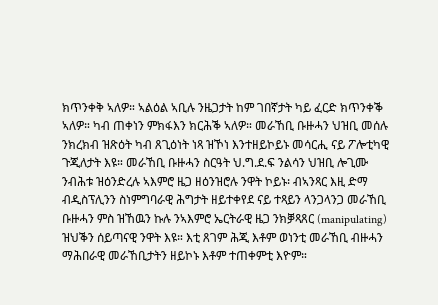ክጥንቀቅ ኣለዎ። ኣልዕል ኣቢሉ ንዜጋታት ከም ገበኛታት ካይ ፈርድ ክጥንቀቕ ኣለዎ። ካብ ጠቀነን ምክፋእን ክርሕቕ ኣለዎ። መራኸቢ ቡዙሓን ህዝቢ መሰሉ ንክረክብ ዝጽዕት ካብ ጸጊዕነት ነጻ ዝኾነ እንተዘይኮይኑ መሳርሒ ናይ ፖሎቲካዊ ጉጂለታት እዩ። መራኸቢ ቡዙሓን ስርዓት ህ.ግ.ደ.ፍ ንልሳን ህዝቢ ሎጊሙ ንብሕቱ ዝዕንድረሉ ኣእምሮ ዜጋ ዘዕንዝሮሉ ንዋት ኮይኑ፡ ብኣንጻር እዚ ድማ ብዲስፕሊንን ስነምግባራዊ ሕግታት ዘይተቀየደ ናይ ተጻይን ላንጋላንጋ መራኸቢ ቡዙሓን ምስ ዝኸዉን ኩሉ ንኣእምሮ ኤርትራዊ ዜጋ ንክቓጻጸር (manipulating) ዝህቕን ሰይጣናዊ ንዋት እዩ። እቲ ጸገም ሕጂ እቶም ወነንቲ መራኸቢ ብዙሓን ማሕበራዊ መራኸቢታትን ዘይኮኑ እቶም ተጠቀምቲ እዮም።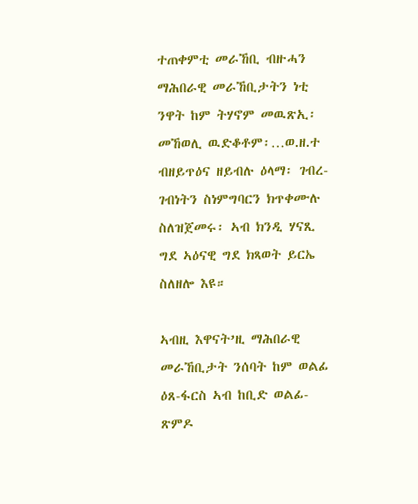ተጠቀምቲ መራኸቢ ብዙሓን ማሕበራዊ መራኸቢታትን ነቲ ንዋት ከም ትሃኖም መዉጽኢ፡ መኸወሊ ዉድቆቶም፡…ወ.ዘ.ተ ብዘይጥዕና ዘይብሉ ዕላማ፡ ገብረ-ገብነትን ስነምግባርን ክጥቀሙሉ ስለዝጀመሩ፡ ኣብ ክንዲ ሃናጺ ግደ ኣዕናዊ ግደ ክጻወት ይርኤ ስለዘሎ እዩ።

ኣብዚ እዋናት’ዚ ማሕበራዊ መራኸቢታት ንሰባት ከም ወልፊ ዕጸ-ፋርስ ኣብ ከቢድ ወልፊ-ጽምዶ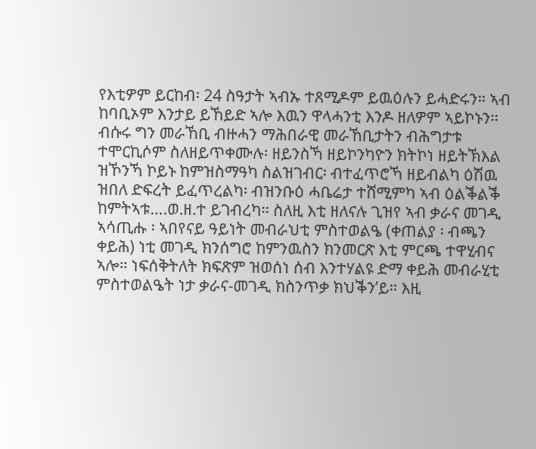የእቲዎም ይርከብ፡ 24 ስዓታት ኣብኡ ተጸሚዶም ይዉዕሉን ይሓድሩን። ኣብ ከባቢኦም እንታይ ይኸይድ ኣሎ እዉን ዋላሓንቲ እንዶ ዘለዎም ኣይኮኑን። ብሱሩ ግን መራኸቢ ብዙሓን ማሕበራዊ መራኸቢታትን ብሕግታቱ ተሞርኪሶም ስለዘይጥቀሙሉ፡ ዘይንስኻ ዘይኮንካዮን ክትኮነ ዘይትኽእል ዝኾንኻ ኮይኑ ከምዝስማዓካ ስልዝገብር፡ ብተፈጥሮኻ ዘይብልካ ዕሽዉ ዝበለ ድፍረት ይፈጥረልካ፡ ብዝንቡዕ ሓቤሬታ ተሸሚምካ ኣብ ዕልቕልቕ ከምትኣቱ….ወ.ዘ.ተ ይገብረካ። ስለዚ እቲ ዘለናሉ ጊዝየ ኣብ ቃራና መገዲ ኣሳጢሑ ፡ ኣበየናይ ዓይነት መብራህቲ ምስተወልዔ (ቀጠልያ ፡ ብጫን ቀይሕ) ነቲ መገዲ ክንሰግሮ ከምንዉስን ክንመርጽ እቲ ምርጫ ተዋሂብና ኣሎ። ነፍሰቅትለት ክፍጽም ዝወሰነ ሰብ እንተሃልዩ ድማ ቀይሕ መብራሂቲ ምስተወልዔት ነታ ቃራና-መገዲ ክስንጥቃ ክህቕን’ይ። እዚ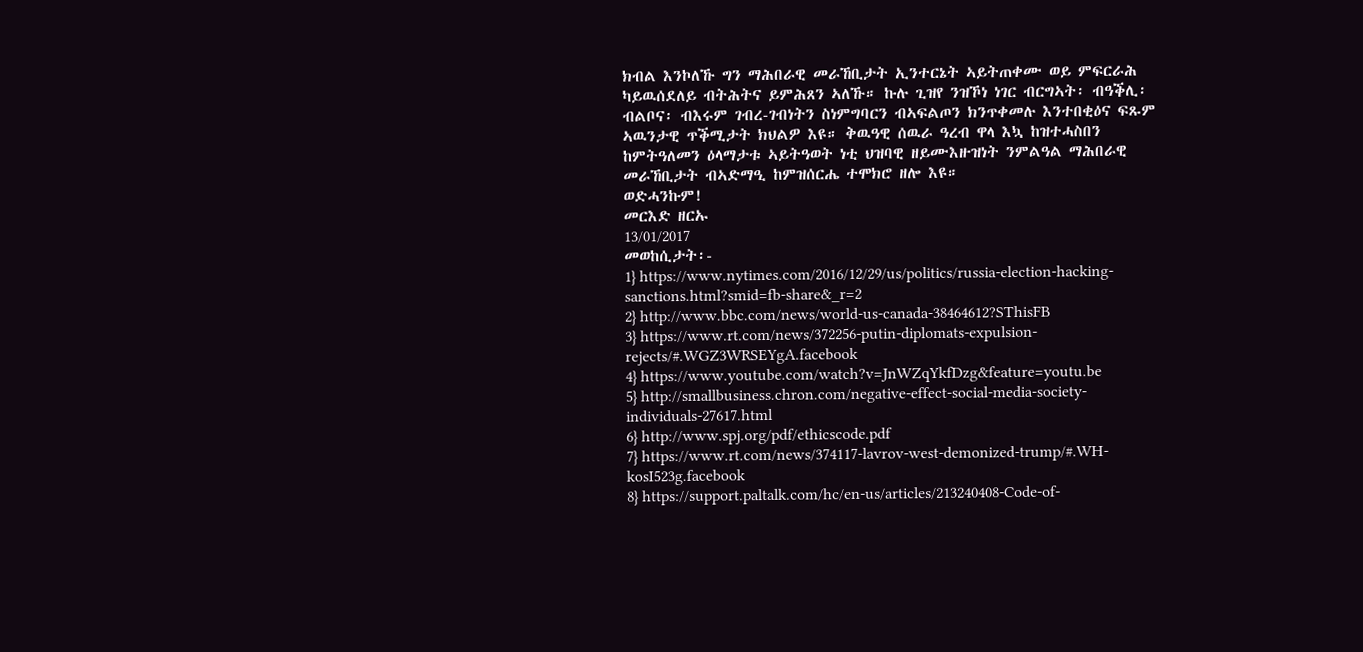ክብል እንኮለኹ ግን ማሕበራዊ መራኸቢታት ኢንተርኔት ኣይትጠቀሙ ወይ ምፍርራሕ ካይዉሰደለይ ብትሕትና ይምሕጸን ኣለኹ። ኩሉ ጊዝየ ንዝኾነ ነገር ብርግኣት፡ ብዓቕሊ፡ ብልቦና፡ ብእሩም ገብረ-ገብነትን ስነምግባርን ብኣፍልጦን ክንጥቀመሉ እንተበቂዕና ፍጹም ኣዉንታዊ ጥቕሚታት ክህልዎ እዩ። ቅዉዓዊ ሰዉራ ዓረብ ዋላ እኳ ከዝተሓስበን ከምትዓለመን ዕላማታቱ ኣይትዓወት ነቲ ህዝባዊ ዘይሙእዙዝነት ንምልዓል ማሕበራዊ መራኸቢታት ብኣድማዒ ከምዝሰርሔ ተሞክሮ ዘሎ እዩ።
ወድሓንኩም!
መርእድ ዘርኡ
13/01/2017
መወከሲታት፡-
1} https://www.nytimes.com/2016/12/29/us/politics/russia-election-hacking-sanctions.html?smid=fb-share&_r=2
2} http://www.bbc.com/news/world-us-canada-38464612?SThisFB
3} https://www.rt.com/news/372256-putin-diplomats-expulsion-rejects/#.WGZ3WRSEYgA.facebook
4} https://www.youtube.com/watch?v=JnWZqYkfDzg&feature=youtu.be
5} http://smallbusiness.chron.com/negative-effect-social-media-society-individuals-27617.html
6} http://www.spj.org/pdf/ethicscode.pdf
7} https://www.rt.com/news/374117-lavrov-west-demonized-trump/#.WH-kosI523g.facebook
8} https://support.paltalk.com/hc/en-us/articles/213240408-Code-of-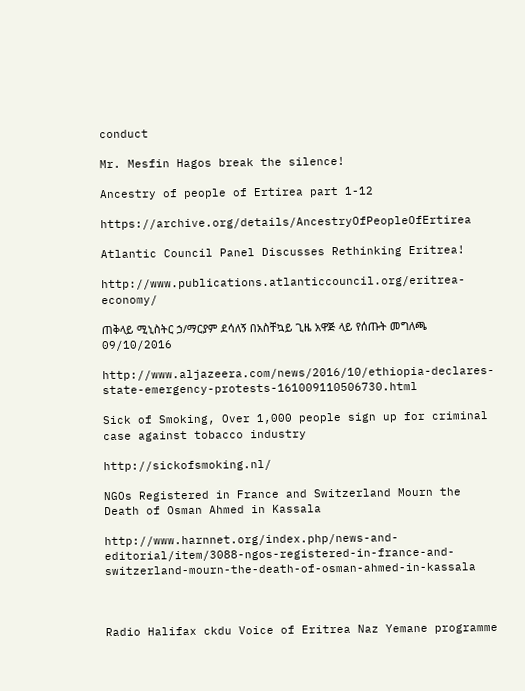conduct

Mr. Mesfin Hagos break the silence!

Ancestry of people of Ertirea part 1-12

https://archive.org/details/AncestryOfPeopleOfErtirea

Atlantic Council Panel Discusses Rethinking Eritrea!

http://www.publications.atlanticcouncil.org/eritrea-economy/

ጠቅላይ ሚኒስትር ኃ/ማርያም ደሳለኝ በአስቸኳይ ጊዜ አዋጅ ላይ የሰጡት መግለጫ 09/10/2016

http://www.aljazeera.com/news/2016/10/ethiopia-declares-state-emergency-protests-161009110506730.html

Sick of Smoking, Over 1,000 people sign up for criminal case against tobacco industry

http://sickofsmoking.nl/

NGOs Registered in France and Switzerland Mourn the Death of Osman Ahmed in Kassala

http://www.harnnet.org/index.php/news-and-editorial/item/3088-ngos-registered-in-france-and-switzerland-mourn-the-death-of-osman-ahmed-in-kassala



Radio Halifax ckdu Voice of Eritrea Naz Yemane programme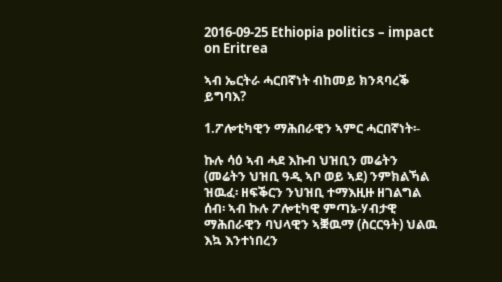2016-09-25 Ethiopia politics – impact on Eritrea

ኣብ ኤርትራ ሓርበኛነት ብከመይ ክንጻባረቕ ይግባእ?

1.ፖሎቲካዊን ማሕበራዊን ኣምር ሓርበኛነት፡-

ኩሉ ሳዕ ኣብ ሓደ እኩብ ህዝቢን መሬትን (መሬትን ህዝቢ ዓዲ ኣቦ ወይ ኣደ) ንምክልኻል ዝዉፈ፡ ዘፍቕርን ንህዝቢ ተማእዚዙ ዘገልግል ሰብ፡ ኣብ ኩሉ ፖሎቲካዊ ምጣኔ-ሃብታዊ ማሕበራዊን ባህላዊን ኣቛዉማ (ስርርዓት) ህልዉ እኳ እንተነበረን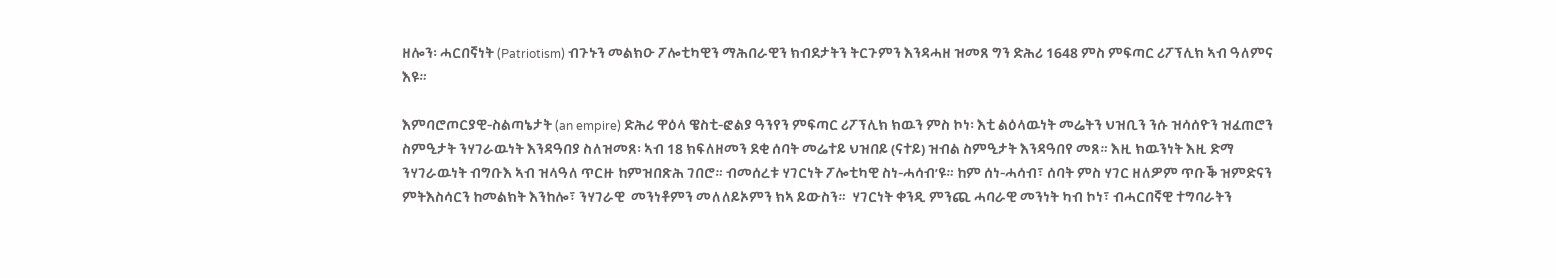ዘሎን፡ ሓርበኛነት (Patriotism) ብጉኑን መልክዑ ፖሎቲካዊን ማሕበራዊን ክብደታትን ትርጉምን እንዳሓዘ ዝመጸ ግን ድሕሪ 1648 ምስ ምፍጣር ሪፖፕሊክ ኣብ ዓለምና እዩ።

እምባሮጦርያዊ-ስልጣኔታት (an empire) ድሕሪ ዋዕላ ዌስቲ-ፎልያ ዓንየን ምፍጣር ሪፖፕሊክ ክዉን ምስ ኮነ፡ እቲ ልዕላዉነት መሬትን ህዝቢን ንሱ ዝሳሰዮን ዝፈጠሮን ስምዒታት ንሃገራዉነት እንዳዓበያ ስለዝመጸ፡ ኣብ 18 ክፍለዘመን ደቂ ሰባት መሬተይ ህዝበይ (ናተይ) ዝብል ስምዒታት እንዳዓበየ መጸ። እዚ ክዉንነት እዚ ድማ ንሃገራዉነት ብግቡእ ኣብ ዝላዓለ ጥርዙ ከምዝበጽሕ ገበሮ። ብመሰረቱ ሃገርነት ፖሎቲካዊ ስነ-ሓሳብ’ዩ። ከም ሰነ-ሓሳብ፣ ሰባት ምስ ሃገር ዘለዎም ጥቡቕ ዝምድናን ምትእስሳርን ከመልክት እንከሎ፣ ንሃገራዊ  መንነቶምን መለለይኦምን ክኣ ይውስን።  ሃገርነት ቀንዲ ምንጪ ሓባራዊ መንነት ካብ ኮነ፣ ብሓርበኛዊ ተግባራትን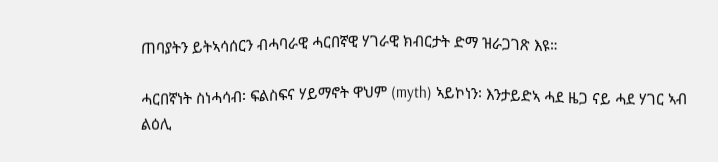ጠባያትን ይትኣሳሰርን ብሓባራዊ ሓርበኛዊ ሃገራዊ ክብርታት ድማ ዝራጋገጽ እዩ።

ሓርበኛነት ስነሓሳብ፡ ፍልስፍና ሃይማኖት ዋህም (myth) ኣይኮነን፡ እንታይድኣ ሓደ ዜጋ ናይ ሓደ ሃገር ኣብ ልዕሊ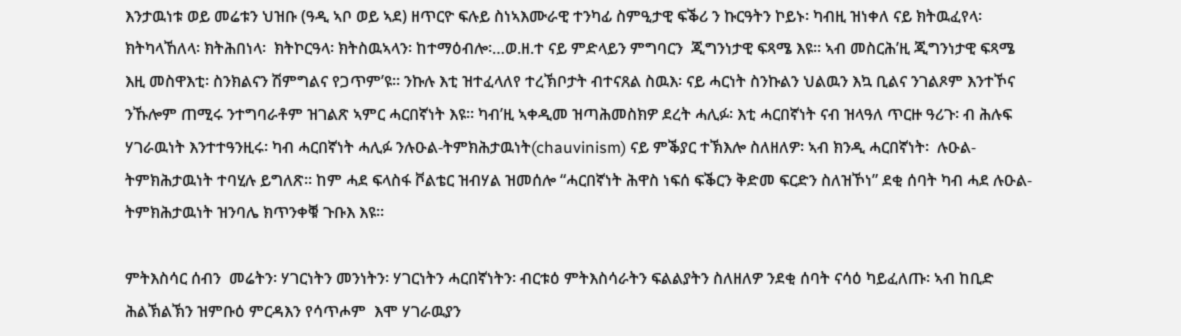እንታዉነቱ ወይ መሬቱን ህዝቡ (ዓዲ ኣቦ ወይ ኣደ) ዘጥርዮ ፍሉይ ስነኣእሙራዊ ተንካፊ ስምዒታዊ ፍቕሪ ን ኩርዓትን ኮይኑ፡ ካብዚ ዝነቀለ ናይ ክትዉፈየላ፡ ክትካላኸለላ፡ ክትሕበነላ፡  ክትኮርዓላ፡ ክትስዉኣላን፡ ከተማዕብሎ፡…ወ.ዘ.ተ ናይ ምድላይን ምግባርን  ጂግንነታዊ ፍጻሜ እዩ። ኣብ መስርሕ’ዚ ጂግንነታዊ ፍጻሜ እዚ መስዋእቲ፡ ስንክልናን ሽምግልና የጋጥም’ዩ። ንኩሉ እቲ ዝተፈላለየ ተረኽቦታት ብተናጸል ስዉእ፡ ናይ ሓርነት ስንኩልን ህልዉን እኳ ቢልና ንገልጾም እንተኾና ንኹሎም ጠሚሩ ንተግባራቶም ዝገልጽ ኣምር ሓርበኛነት እዩ። ካብ’ዚ ኣቀዲመ ዝጣሕመስክዎ ደረት ሓሊፉ፡ እቲ ሓርበኛነት ናብ ዝላዓለ ጥርዙ ዓሪጉ፡ ብ ሕሉፍ ሃገራዉነት እንተተዓንዚሩ፡ ካብ ሓርበኛነት ሓሊፉ ንሉዑል-ትምክሕታዉነት(chauvinism) ናይ ምቕያር ተኽእሎ ስለዘለዎ፡ ኣብ ክንዲ ሓርበኛነት፡  ሉዑል-ትምክሕታዉነት ተባሂሉ ይግለጽ። ከም ሓደ ፍላስፋ ቮልቴር ዝብሃል ዝመሰሎ “ሓርበኛነት ሕዋስ ነፍሰ ፍቕርን ቅድመ ፍርድን ስለዝኾነ” ደቂ ሰባት ካብ ሓደ ሉዑል-ትምክሕታዉነት ዝንባሌ ክጥንቀቑ ጉቡእ እዩ።

ምትእስሳር ሰብን  መሬትን፡ ሃገርነትን መንነትን፡ ሃገርነትን ሓርበኛነትን፡ ብርቱዕ ምትእስሳራትን ፍልልያትን ስለዘለዎ ንደቂ ሰባት ናሳዕ ካይፈለጡ፡ ኣብ ከቢድ ሕልኽልኽን ዝምቡዕ ምርዳእን የሳጥሖም  እሞ ሃገራዉያን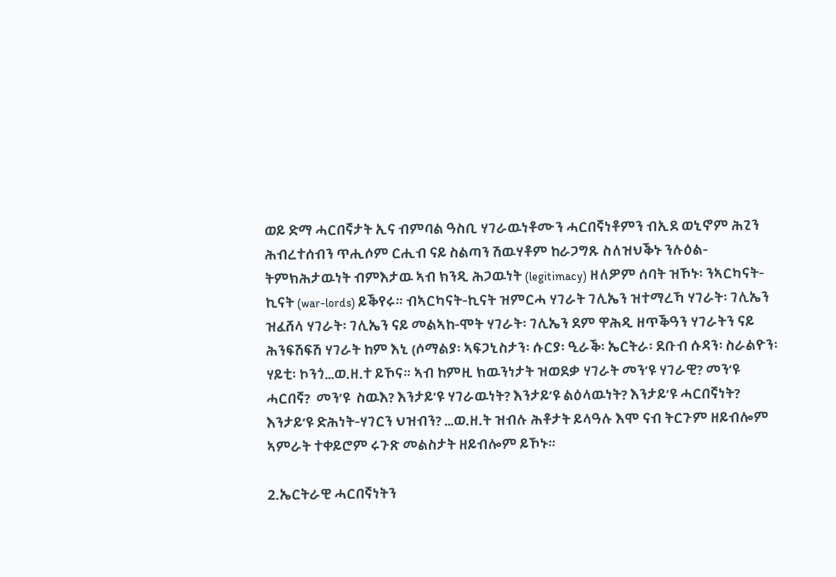ወይ ድማ ሓርበኛታት ኢና ብምባል ዓስቢ ሃገራዉነቶሙን ሓርበኛነቶምን ብኢደ ወኒኖም ሕጊን ሕብረተሰብን ጥሒሶም ርሒብ ናይ ስልጣን ሽዉሃቶም ከራጋግጹ ስለዝህቕኑ ንሉዕል-ትምክሕታዉነት ብምእታዉ ኣብ ክንዲ ሕጋዉነት (legitimacy) ዘለዎም ሰባት ዝኾኑ፡ ንኣርካናት-ኪናት (war-lords) ይቕየሩ። ብኣርካናት-ኪናት ዝምርሓ ሃገራት ገሊኤን ዝተማረኻ ሃገራት፡ ገሊኤን ዝፈሸላ ሃገራት፡ ገሊኤን ናይ መልኣከ-ሞት ሃገራት፡ ገሊኤን ደም ዋሕዲ ዘጥቕዓን ሃገራትን ናይ ሕንፍሽፍሽ ሃገራት ከም እኒ (ሶማልያ፡ ኣፍጋኒስታን፡ ሱርያ፡ ዒራቕ፡ ኤርትራ፡ ደቡብ ሱዳን፡ ስራልዮን፡ ሃይቲ፡ ኮንጎ…ወ.ዘ.ተ ይኾና። ኣብ ከምዚ ክዉንነታት ዝወደቃ ሃገራት መን’ዩ ሃገራዊ? መን’ዩ ሓርበኛ?  መን’ዩ  ስዉእ? እንታይ’ዩ ሃገራዉነት? እንታይ’ዩ ልዕላዉነት? እንታይ’ዩ ሓርበኛነት? እንታይ’ዩ ድሕነት-ሃገርን ህዝብን? …ወ.ዘ.ት ዝብሉ ሕቶታት ይላዓሉ እሞ ናብ ትርጉም ዘይብሎም ኣምራት ተቀይሮም ሩጉጽ መልስታት ዘይብሎም ይኾኑ።

2.ኤርትራዊ ሓርበኛነትን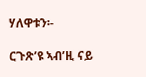ሃለዋቱን፡-

ርጉጽ’ዩ ኣብ’ዚ ናይ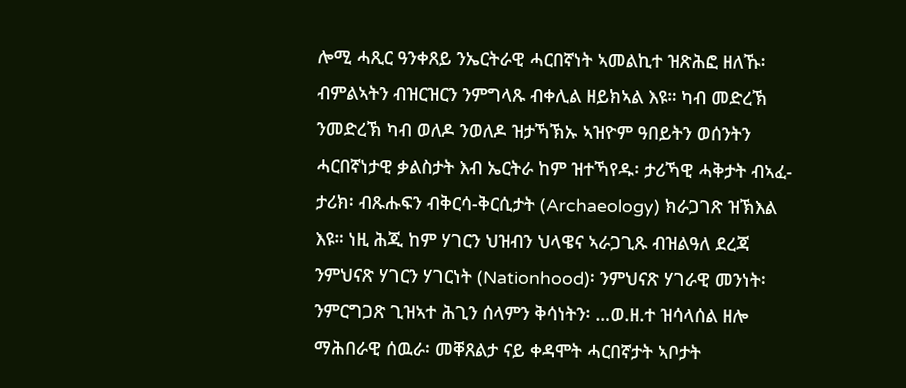ሎሚ ሓጺር ዓንቀጸይ ንኤርትራዊ ሓርበኛነት ኣመልኪተ ዝጽሕፎ ዘለኹ፡ ብምልኣትን ብዝርዝርን ንምግላጹ ብቀሊል ዘይክኣል እዩ። ካብ መድረኽ ንመድረኽ ካብ ወለዶ ንወለዶ ዝታኻኽኡ ኣዝዮም ዓበይትን ወሰንትን ሓርበኛነታዊ ቃልስታት እብ ኤርትራ ከም ዝተኻየዱ፡ ታሪኻዊ ሓቅታት ብኣፈ-ታሪክ፡ ብጹሑፍን ብቅርሳ-ቅርሲታት (Archaeology) ክራጋገጽ ዝኽእል እዩ። ነዚ ሕጂ ከም ሃገርን ህዝብን ህላዌና ኣራጋጊጹ ብዝልዓለ ደረጃ ንምህናጽ ሃገርን ሃገርነት (Nationhood)፡ ንምህናጽ ሃገራዊ መንነት፡ ንምርግጋጽ ጊዝኣተ ሕጊን ሰላምን ቅሳነትን፡ …ወ.ዘ.ተ ዝሳላሰል ዘሎ ማሕበራዊ ሰዉራ፡ መቐጸልታ ናይ ቀዳሞት ሓርበኛታት ኣቦታት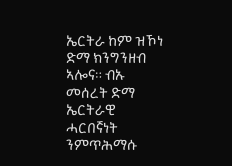ኤርትራ ከም ዝኾነ ድማ ክንግንዘብ ኣሎና። ብኡ መሰረት ድማ ኤርትራዊ ሓርበኛነት  ንምጥሕማሱ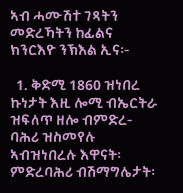ኣብ ሓሙሽተ ገጻትን መድረኻትን ከፊልና ክንርእዮ ንኽእል ኢና፡-

  1. ቅድሚ 1860 ዝነበረ ኩነታት እዚ ሎሚ ብኤርትራ ዝፍለጥ ዘሎ ብምድረ-ባሕሪ ዝስመየሉ ኣብዝነበረሉ እዋናት፡ ምድረባሕሪ ብሽማግሌታት፡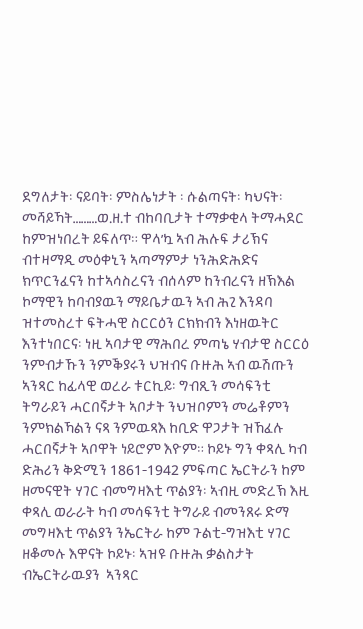ደግለታት፡ ናይባት፡ ምስሌነታት ፡ ሱልጣናት፡ ካህናት፡ መሻይኻት………ወ.ዘ.ተ ብከባቢታት ተማቃቂላ ትማሓደር ከምዝነበረት ይፍለጥ። ዋላ’ኳ ኣብ ሕሉፍ ታሪኽና ብተዛማዲ መዕቀኒን ኣጣማምታ ነንሕድሕድና ክጥርንፈናን ከተኣሳስረናን ብሰላም ከንብረናን ዘኽእል ኮማዊን ከባብያዉን ማይቤታዉን ኣብ ሕጊ እንዳባ ዝተመስረተ ፍትሓዊ ስርርዕን ርክክብን እነዘዉትር እንተነበርና፡ ነዚ ኣባታዊ ማሕበረ ምጣኔ ሃብታዊ ስርርዕ ንምብታኹን ንምቕያሩን ህዝብና ቡዙሕ ኣብ ዉሽጡን ኣንጻር ከፊላዊ ወረራ ቱርኪይ፡ ግብጺን መሳፍንቲ ትግራይን ሓርበኛታት ኣቦታት ንህዝቦምን መሬቶምን ንምክልኻልን ናጻ ንምዉጻእ ከቢድ ዋጋታት ዝኸፈሉ ሓርበኛታት ኣቦዋት ነይሮም እዮም። ኮይኑ ግን ቀጻሊ ካብ ድሕሪን ቅድሚን 1861-1942 ምፍጣር ኤርትራን ከም ዘመናዊት ሃገር ብመግዛእቲ ጥልያን፡ ኣብዚ መድረኽ እዚ ቀጻሊ ወራራት ካብ መሳፍንቲ ትግራይ ብመንጸሩ ድማ መግዛእቲ ጥልያን ንኤርትራ ከም ጉልቲ-ግዝእቲ ሃገር ዘቆመሉ እዋናት ኮይኑ፡ ኣዝዩ ቡዙሕ ቃልስታት ብኤርትራዉያን  ኣንጻር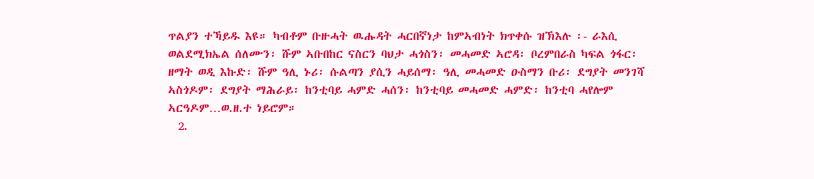ጥልያን ተኻይዱ እዩ። ካብቶም ቡዙሓት ዉሑዳት ሓርበኛነታ ከምኣብነት ክጥቀሱ ዝኽእሉ ፡- ራእሲ ወልደሚክኤል ሰለሙን፡ ሹም ኣቡበከር ናስርን ባህታ ሓጎስን፡ መሓመድ ኣሮዳ፡ ቦረምበራስ ካፍል ጎፋር፡ ዘማት ወዲ እኩድ፡ ሹም ዓሊ ኑሪ፡ ሱልጣን ያሲን ሓይሰማ፡ ዓሊ መሓመድ ዑስማን ቡሪ፡ ደግያት መንገሻ ኣስጎዶም፡ ደግያት ማሕራይ፡ ከንቲባይ ሓምድ ሓሰን፡ ከንቲባይ መሓመድ ሓምድ፡ ከንቲባ ሓየሎም ኣርዓዶም…ወ.ዘ.ተ ነይሮም።
  2.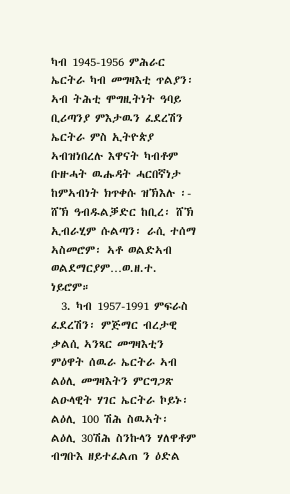ካብ 1945-1956 ምሕራር ኤርትራ ካብ መግዛእቲ ጥልያን፡ ኣብ ትሕቲ ሞግዚትነት ዓባይ ቢሪጣንያ ምእታዉን ፈደረሽን ኤርትራ ምስ ኢትዮጵያ ኣብዝነበረሉ እዋናት ካብቶም ቡዙሓት ዉሑዳት ሓርበኛነታ ከምኣብነት ክጥቀሱ ዝኽእሉ ፡- ሸኽ ዓብዱልቓድር ከቢረ፡ ሸኽ ኢብራሂም ሱልጣን፡ ራሲ ተሰማ ኣስመሮም፡ ኣቶ ወልድኣብ ወልደማርያም…ወ.ዘ.ተ. ነይሮም።
  3. ካብ 1957-1991 ምፍራስ ፈደረሽን፡ ምጅማር ብረታዊ ቃልሲ ኣንጻር መግዛእቲን ምዕዋት ሰዉራ ኤርትራ ኣብ ልዕሊ መግዛእትን ምርግጋጽ ልዑላዊት ሃገር ኤርትራ ኮይኑ፡ ልዕሊ 100 ሽሕ ስዉኣት፡ ልዕሊ 30ሽሕ ስንኩላን ሃለዋቶም ብግቡእ ዘይተፈልጠ ን ዕድል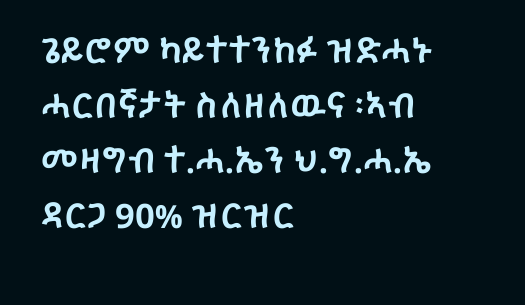ጌይሮም ካይተተንከፉ ዝድሓኑ ሓርበኛታት ስለዘለዉና ፡ኣብ መዛግብ ተ.ሓ.ኤን ህ.ግ.ሓ.ኤ ዳርጋ 90% ዝርዝር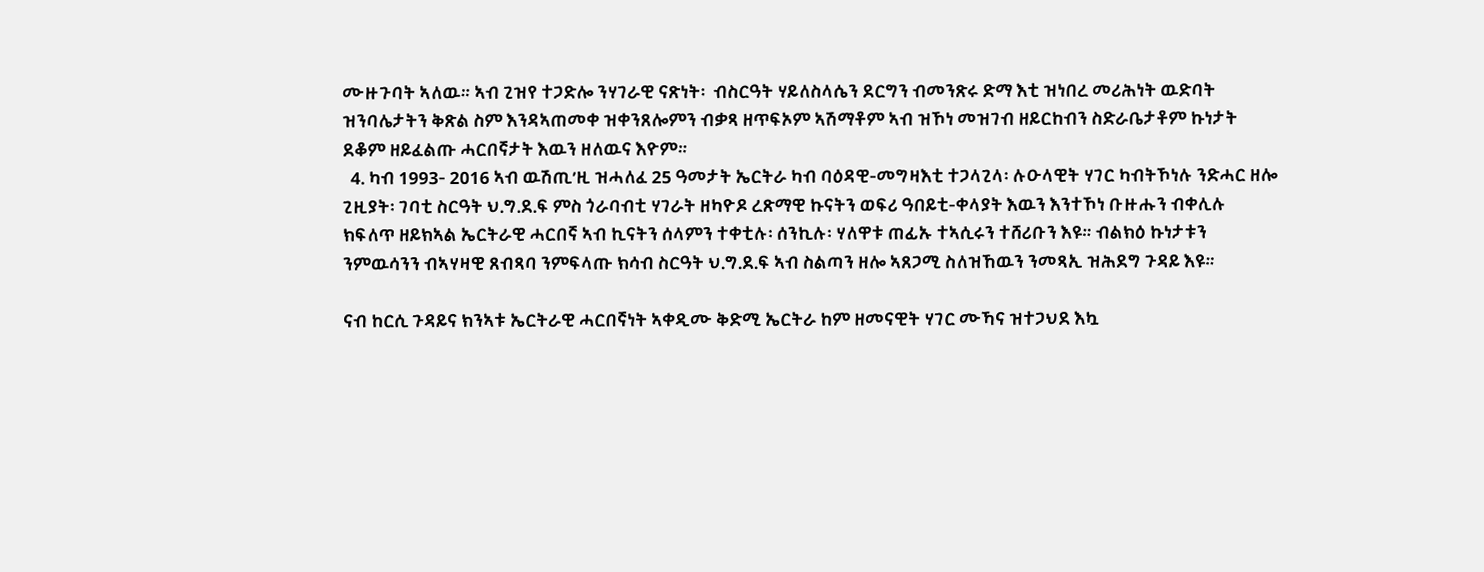ሙዙጉባት ኣለዉ። ኣብ ጊዝየ ተጋድሎ ንሃገራዊ ናጽነት፡  ብስርዓት ሃይለስላሴን ደርግን ብመንጽሩ ድማ እቲ ዝነበረ መሪሕነት ዉድባት ዝንባሌታትን ቅጽል ስም እንዳኣጠመቀ ዝቀንጸሎምን ብቃጻ ዘጥፍኦም ኣሽማቶም ኣብ ዝኾነ መዝገብ ዘይርከብን ስድራቤታቶም ኩነታት ደቆም ዘይፈልጡ ሓርበኛታት እዉን ዘለዉና እዮም።
  4. ካብ 1993- 2016 ኣብ ዉሽጢ’ዚ ዝሓለፈ 25 ዓመታት ኤርትራ ካብ ባዕዳዊ-መግዛእቲ ተጋላጊላ፡ ሉዑላዊት ሃገር ካብትኾነሉ ንድሓር ዘሎ ጊዚያት፡ ገባቲ ስርዓት ህ.ግ.ደ.ፍ ምስ ጎራባብቲ ሃገራት ዘካዮዶ ረጽማዊ ኩናትን ወፍሪ ዓበይቲ-ቀላያት እዉን እንተኾነ ቡዙሑን ብቀሊሉ ክፍለጥ ዘይክኣል ኤርትራዊ ሓርበኛ ኣብ ኪናትን ሰላምን ተቀቲሉ፡ ሰንኪሉ፡ ሃለዋቱ ጠፊኡ ተኣሲሩን ተሸሪቡን እዩ። ብልክዕ ኩነታቱን ንምዉሳንን ብኣሃዛዊ ጸብጻባ ንምፍላጡ ክሳብ ስርዓት ህ.ግ.ደ.ፍ ኣብ ስልጣን ዘሎ ኣጸጋሚ ስለዝኸዉን ንመጻኢ ዝሕደግ ጉዳይ እዩ።

ናብ ከርሲ ጉዳይና ክንኣቱ ኤርትራዊ ሓርበኛነት ኣቀዲሙ ቅድሚ ኤርትራ ከም ዘመናዊት ሃገር ሙኻና ዝተጋህደ እኳ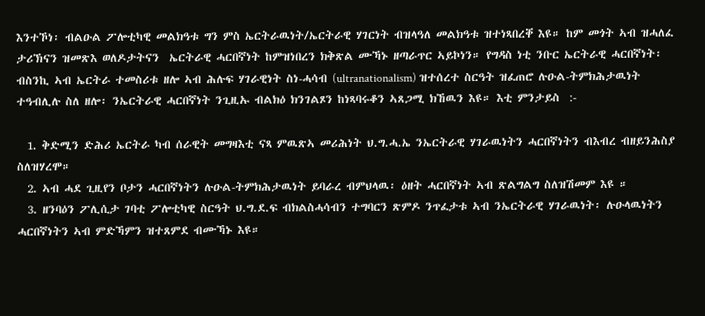እንተኾነ፡ ብልዑል ፖሎቲካዊ መልክዓቱ ግን ምስ ኤርትራዉነት/ኤርትራዊ ሃገርነት ብዝላዓለ መልክዓቱ ዝተነጻበረቐ እዩ። ከም መጎት ኣብ ዝሓለፈ ታሪኽናን ዝመጽእ ወለዶታትናን  ኤርትራዊ ሓርበኛነት ከምዝነበረን ክቅጽል ሙኻኑ ዘጣራጥር ኣይኮነን። የግዳስ ነቲ ንቡር ኤርትራዊ ሓርበኛነት፡ ብስንኪ ኣብ ኤርትራ ተመስሪቱ ዘሎ ኣብ ሕሉፍ ሃገራዊነት ስነ-ሓሳብ (ultranationalism) ዝተሰረተ ስርዓት ዝፈጠሮ ሉዑል-ትምክሕታዉነት ተዓብሊሉ ስለ ዘሎ፡ ንኤርትራዊ ሓርበኛነት ንጊዚኡ ብልክዕ ክንገልጾን ከነጻባሩቆን ኣጸጋሚ ክኸዉን እዩ። እቲ ምንታይስ  :-

  1. ቅድሚን ድሕሪ ኤርትራ ካብ ሰራዊት መግዛእቲ ናጻ ምዉጽኣ መሪሕነት ህ.ግ.ሓ.ኤ ንኤርትራዊ ሃገራዉነትን ሓርበኛነትን ብእብረ ብዘይንሕስያ ስለዝሃረሞ።
  2. ኣብ ሓደ ጊዚየን ቦታን ሓርበኛነትን ሉዑል-ትምክሕታዉነት ይባራረ ብምህላዉ፡ ዕዘት ሓርበኛነት ኣብ ጽልግልግ ስለዝሽመም እዩ ።
  3. ዘንባዕን ፖሊሲታ ገባቲ ፖሎቲካዊ ስርዓት ህ.ግ.ደ.ፍ ብክልስሓሳብን ተግባርን ጽምዶ ንጥፈታቱ ኣብ ንኤርትራዊ ሃገራዉነት፡ ሉዑላዉነትን ሓርበኛነትን ኣብ ምድኻምን ዝተጸምደ ብሙኻኑ እዩ።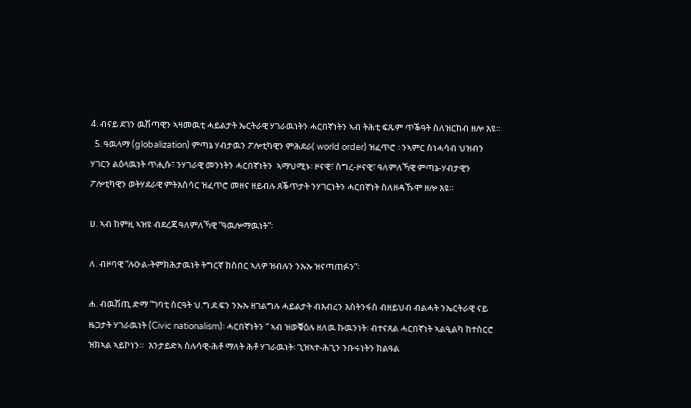4. ብናይ ደገን ዉሽጣዊን ኣዛመዉቲ ሓይልታት ኤርትራዊ ሃገራዉነትን ሓርበኛነትን ኣብ ትሕቲ ፍጹም ጥቕዓት ስለዝርከብ ዘሎ እዩ።
  5. ዓዉላማ (globalization) ምጣኔ ሃብታዉን ፖሎቲካዊን ምሕደራ( world order) ዝፈጥሮ ፡ ንኣምር ስነሓሳብ ህዝብን ሃገርን ልዕላዉነት ጥሒሱ፣ ንሃገራዊ መንነትን ሓርበኛነትን  ኣማህሚኑ፡ ዞናዊ፣ ስግረ-ዞናዊ፣ ዓለምለኻዊ ምጣኔ-ሃብታዊን ፖሎቲካዊን ወትሃደራዊ ምትእስሳር ዝፈጥሮ መዘና ዘይብሉ ጸቕጥታት ንሃገርነትን ሓርበኛነት ስለዘዳኹሞ ዘሎ እዩ።

ሀ. ኣብ ከምዚ ኣዝዩ ብደረጃ ዓለምለኻዊ “ዓዉሎማዉነት”፡

ለ. ብዞባዊ “ሉዑል-ትምክሕታዉነት ትግርኛ ክስበር ኣለዎ ዝብሉን ንኡኡ ዝናጣጠፉን”፡

ሐ. ብዉሽጢ ድማ “ገባቲ ስርዓት ህ.ግ.ደ.ፍን ንኡኡ ዘገልግሉ ሓይልታት ብእብረን እስትንፋስ ብዘይህብ ብልሓት ንኤርትራዊ ናይ ዜጋታት ሃገራዉነት (Civic nationalism)፡ ሓርበኛነትን “ ኣብ ዝወቑዕሉ ዘለዉ ኩዉንነት፡ ብተናጸል ሓርበኛነት ኣልዒልካ ከተስርሮ ዝክኣል ኣይኮነን።  እንታይድኣ ስሉሳዊ-ሕቶ ማለት ሕቶ ሃገራዉነት፡ ጊዝኣተ-ሕጊን ንቡሩነትን ክልዓል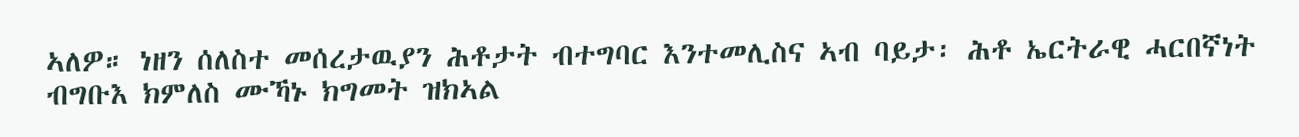ኣለዎ። ነዘን ሰለስተ መሰረታዉያን ሕቶታት ብተግባር እንተመሊስና ኣብ ባይታ፡ ሕቶ ኤርትራዊ ሓርበኛነት ብግቡእ ክምለስ ሙኻኑ ክግመት ዝክኣል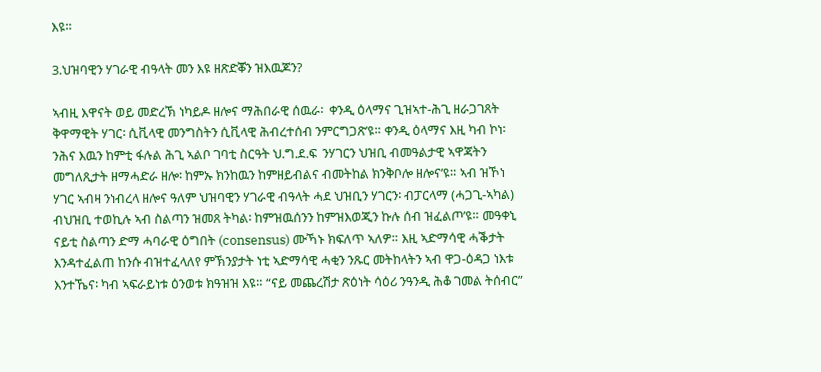እዩ።

3.ህዝባዊን ሃገራዊ ብዓላት መን እዩ ዘጽድቖን ዝእዉጆን?

ኣብዚ እዋናት ወይ መድረኽ ነካይዶ ዘሎና ማሕበራዊ ሰዉራ፡  ቀንዲ ዕላማና ጊዝኣተ-ሕጊ ዘራጋገጸት ቅዋማዊት ሃገር፡ ሲቪላዊ መንግስትን ሲቪላዊ ሕብረተሰብ ንምርግጋጽ’ዩ። ቀንዲ ዕላማና እዚ ካብ ኮነ፡ ንሕና እዉን ከምቲ ፋሉል ሕጊ ኣልቦ ገባቲ ስርዓት ህ.ግ.ደ.ፍ  ንሃገርን ህዝቢ ብመዓልታዊ ኣዋጃትን መግለጺታት ዘማሓድራ ዘሎ፡ ከምኡ ክንከዉን ከምዘይብልና ብመትከል ክንቅቦሎ ዘሎና’ዩ። ኣብ ዝኾነ ሃገር ኣብዛ ንነብረላ ዘሎና ዓለም ህዝባዊን ሃገራዊ ብዓላት ሓደ ህዝቢን ሃገርን፡ ብፓርላማ (ሓጋጊ-ኣካል) ብህዝቢ ተወኪሉ ኣብ ስልጣን ዝመጸ ትካል፡ ከምዝዉሰንን ከምዝእወጂን ኩሉ ሰብ ዝፈልጦ’ዩ። መዓቀኒ ናይቲ ስልጣን ድማ ሓባራዊ ዕግበት (consensus) ሙኻኑ ክፍለጥ ኣለዎ። እዚ ኣድማሳዊ ሓቕታት እንዳተፈልጠ ከንሱ ብዝተፈላለየ ምኽንያታት ነቲ ኣድማሳዊ ሓቂን ንጹር መትከላትን ኣብ ዋጋ-ዕዳጋ ነእቱ እንተኼና፡ ካብ ኣፍራይነቱ ዕንወቱ ክዓዝዝ እዩ። “ናይ መጨረሽታ ጽዕነት ሳዕሪ ንዓንዲ ሕቆ ገመል ትሰብር”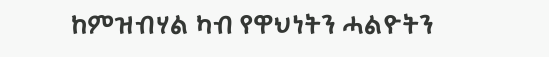ከምዝብሃል ካብ የዋህነትን ሓልዮትን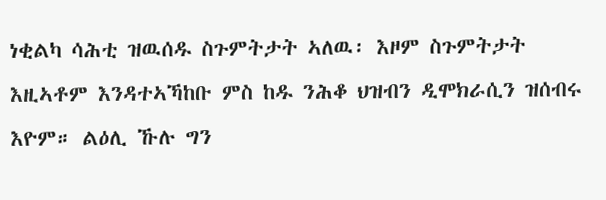ነቂልካ ሳሕቲ ዝዉሰዱ ስጉምትታት ኣለዉ፡ እዞም ስጉምትታት እዚኣቶም እንዳተኣኻከቡ ምስ ከዱ ንሕቆ ህዝብን ዲሞክራሲን ዝሰብሩ እዮም። ልዕሊ ኹሉ ግን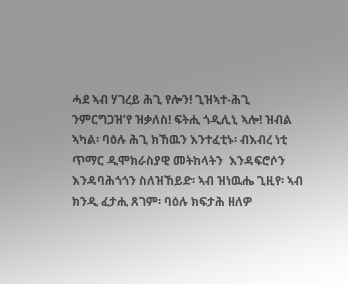ሓደ ኣብ ሃገረይ ሕጊ የሎን! ጊዝኣተ-ሕጊ ንምርግጋዝ’የ ዝቃለስ! ፍትሒ ጎዲሊኒ ኣሎ! ዝብል ኣካል፡ ባዕሉ ሕጊ ክኸዉን እንተፈቲኑ፡ ብእብረ ነቲ ጥማር ዲሞክራስያዊ መትከላትን  እንዳፍሮሶን እንዳባሕጎጎን ስለዝኸይድ፡ ኣብ ዝነዉሔ ጊዚየ፡ ኣብ ክንዲ ፈታሒ ጸገም፡ ባዕሉ ክፍታሕ ዘለዎ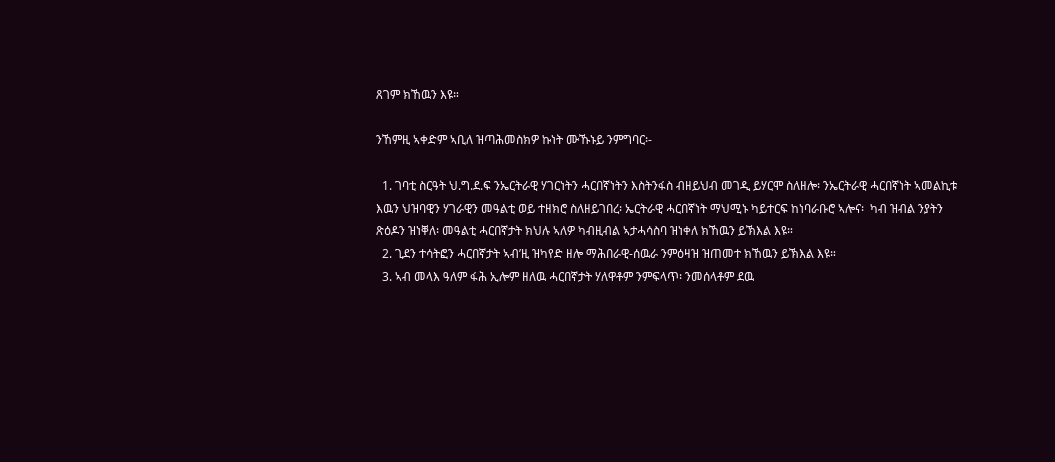ጸገም ክኸዉን እዩ።

ንኸምዚ ኣቀድም ኣቢለ ዝጣሕመስክዎ ኩነት ሙኹኑይ ንምግባር፡-

  1. ገባቲ ስርዓት ህ.ግ.ደ.ፍ ንኤርትራዊ ሃገርነትን ሓርበኛነትን እስትንፋስ ብዘይህብ መገዲ ይሃርሞ ስለዘሎ፡ ንኤርትራዊ ሓርበኛነት ኣመልኪቱ እዉን ህዝባዊን ሃገራዊን መዓልቲ ወይ ተዘክሮ ስለዘይገበረ፡ ኤርትራዊ ሓርበኛነት ማህሚኑ ካይተርፍ ከነባራቡሮ ኣሎና፡  ካብ ዝብል ንያትን ጽዕዶን ዝነቐለ፡ መዓልቲ ሓርበኛታት ክህሉ ኣለዎ ካብዚብል ኣታሓሳስባ ዝነቀለ ክኸዉን ይኽእል እዩ።
  2. ጊደን ተሳትፎን ሓርበኛታት ኣብ’ዚ ዝካየድ ዘሎ ማሕበራዊ-ሰዉራ ንምዕዛዝ ዝጠመተ ክኸዉን ይኽእል እዩ።
  3. ኣብ መላእ ዓለም ፋሕ ኢሎም ዘለዉ ሓርበኛታት ሃለዋቶም ንምፍላጥ፡ ንመሰላቶም ደዉ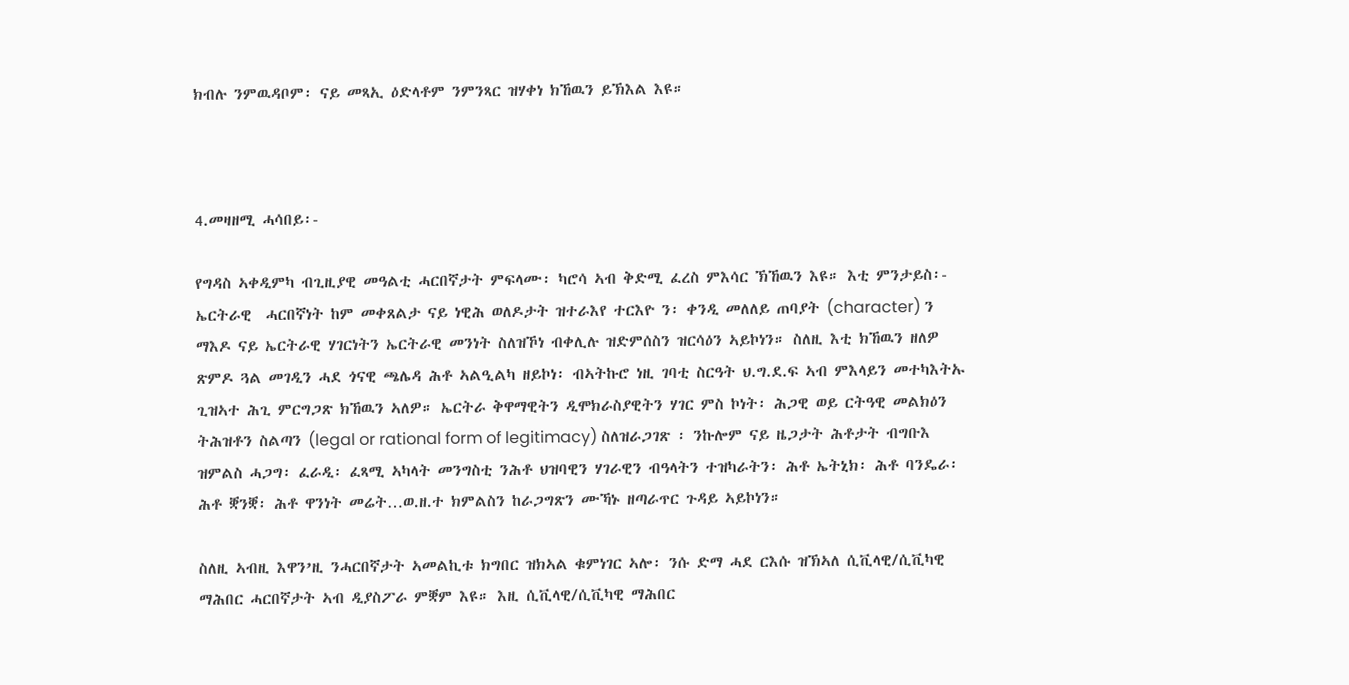ክብሉ ንምዉዳቦም፡ ናይ መጻኢ ዕድላቶም ንምንጻር ዝሃቀነ ክኸዉን ይኽእል እዩ።



4.መዛዘሚ ሓሳበይ፡-

የግዳስ ኣቀዲምካ ብጊዚያዊ መዓልቲ ሓርበኛታት ምፍላሙ፡ ካሮሳ ኣብ ቅድሚ ፈረስ ምእሳር ኽኸዉን እዩ። እቲ ምንታይስ፡- ኤርትራዊ  ሓርበኛነት ከም መቀጸልታ ናይ ነዊሕ ወለዶታት ዝተራእየ ተርእዮ ን፡ ቀንዲ መለለይ ጠባያት (character) ን ማእዶ ናይ ኤርትራዊ ሃገርነትን ኤርትራዊ መንነት ስለዝኾነ ብቀሊሉ ዝድምሰስን ዝርሳዕን ኣይኮነን። ስለዚ እቲ ክኸዉን ዘለዎ ጽምዶ ጓል መገዲን ሓደ ጎናዊ ጫሌዳ ሕቶ ኣልዒልካ ዘይኮነ፡ ብኣትኩሮ ነዚ ገባቲ ስርዓት ህ.ግ.ደ.ፍ ኣብ ምእላይን መተካእትኡ ጊዝኣተ ሕጊ ምርግጋጽ ክኸዉን ኣለዎ። ኤርትራ ቅዋማዊትን ዲሞክራስያዊትን ሃገር ምስ ኮነት፡ ሕጋዊ ወይ ርትዓዊ መልክዕን ትሕዝቶን ስልጣን (legal or rational form of legitimacy) ስለዝራጋገጽ ፡ ንኩሎም ናይ ዜጋታት ሕቶታት ብግቡእ ዝምልስ ሓጋግ፡ ፈራዲ፡ ፈጻሚ ኣካላት መንግስቲ ንሕቶ ህዝባዊን ሃገራዊን ብዓላትን ተዝካራትን፡ ሕቶ ኤትኒክ፡ ሕቶ ባንዴራ፡ ሕቶ ቛንቛ፡ ሕቶ ዋንነት መሬት…ወ.ዘ.ተ ክምልስን ከራጋግጽን ሙኻኑ ዘጣራጥር ጉዳይ ኣይኮነን።

ስለዚ ኣብዚ እዋን’ዚ ንሓርበኛታት ኣመልኪቱ ክግበር ዝክኣል ቁምነገር ኣሎ፡ ንሱ ድማ ሓደ ርእሱ ዝኽኣለ ሲቪላዊ/ሲቪካዊ ማሕበር ሓርበኛታት ኣብ ዲያስፖራ ምቛም እዩ። እዚ ሲቪላዊ/ሲቪካዊ ማሕበር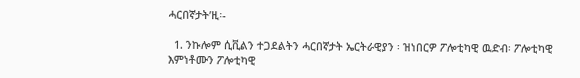ሓርበኛታት’ዚ፡-

  1. ንኩሎም ሲቪልን ተጋደልትን ሓርበኛታት ኤርትራዊያን ፡ ዝነበርዎ ፖሎቲካዊ ዉድብ፡ ፖሎቲካዊ እምነቶሙን ፖሎቲካዊ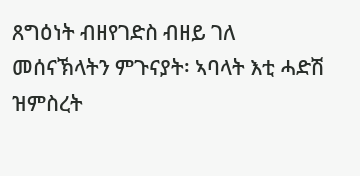ጸግዕነት ብዘየገድስ ብዘይ ገለ መሰናኽላትን ምጉናያት፡ ኣባላት እቲ ሓድሽ ዝምስረት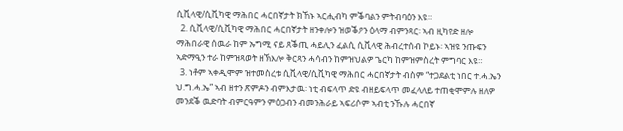ሲቪላዊ/ሲቪካዊ ማሕበር ሓርበኛታት ክኸኑ ኣርሒብካ ምቕባልን ምትብባዕን እዩ።
  2. ሲቪላዊ/ሲቪካዊ ማሕበር ሓርበኛታት ዘንቀሎን ዝወቕዖን ዕላማ ብምንጻር፡ ኣብ ዚካየድ ዘሎ ማሕበራዊ ሰዉራ ከም ኡግሚ ናይ ጸቕጢ ሓይሊን ፈልሲ ሲቪላዊ ሕብረተሰብ ኮይኑ፡ ኣዝዩ ንጡፍን ኣድማዒን ተራ ከምዝጻወት ዘኽእሎ ቅርጻን ሓሳብን ከምዝህልዎ ጌርካ ከምዝምስረት ምግባር እዩ።
  3. ነቶም ኣቀዲሞም ዝተመስረቱ ሲቪላዊ/ሲቪካዊ ማሕበር ሓርበኛታት ብስም “ተጋደልቲ ነበር ተ.ሓ.ኤን ህ.ግ.ሓ.ኤ” ኣብ ዘተን ጽምዶን ብምእታዉ፡ ነቲ ብፍላጥ ድዩ ብዘይፍላጥ መፈላለይ ተጠቂሞምሉ ዘለዎ መንደቕ ዉድባት ብምርዓምን ምዕጋብን ብመንሕራይ ኣፍሪሶም ኣብቲ ንኹሉ ሓርበኛ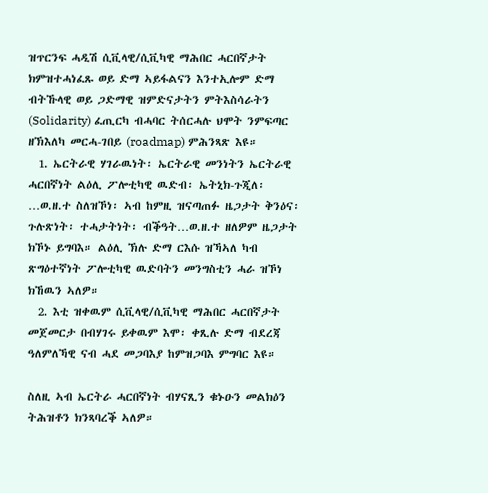ዝጥርንፍ ሓዲሽ ሲቪላዊ/ሲቪካዊ ማሕበር ሓርበኛታት ክምዝተሓነፈጹ ወይ ድማ ኣይፋልናን እንተኢሎም ድማ ብትኹላዊ ወይ ጋድማዊ ዝምድናታትን ምትእስሳራትን (Solidarity) ፈጢርካ ብሓባር ትሰርሓሉ ህሞት ንምፍጣር ዘኽእለካ መርሓ-ገበይ (roadmap) ምሕንጻጽ እዩ።
  1. ኤርትራዊ ሃገራዉነት፡ ኤርትራዊ መንነትን ኤርትራዊ ሓርበኛነት ልዕሊ ፖሎቲካዊ ዉድብ፡ ኤትኒክ-ጉጂለ፡…ወ.ዘ.ተ ስለዝኾነ፡ ኣብ ከምዚ ዝናጣጠፉ ዜጋታት ቅንዕና፡ ጉሉጽነት፡ ተሓታትነት፡ ብቕዓት…ወ.ዘ.ተ ዘለዎም ዜጋታት ክኾኑ ይግባእ። ልዕሊ ኽሉ ድማ ርእሱ ዝኻኣለ ካብ ጽግዕተኛነት ፖሎቲካዊ ዉድባትን መንግስቲን ሓራ ዝኾነ ክኸዉን ኣለዎ።
  2. እቲ ዝቀዉም ሲቪላዊ/ሲቪካዊ ማሕበር ሓርበኛታት መጀመርታ በብሃገሩ ይቀዉም እሞ፡ ቀጺሉ ድማ ብደረጃ ዓለምለኻዊ ናብ ሓደ መጋባእያ ከምዝጋባእ ምግባር እዩ።

ስለዚ ኣብ ኤርትራ ሓርበኛነት ብሃናጺን ቁኑዑን መልክዕን ትሕዝቶን ክንጻባረቕ ኣለዎ።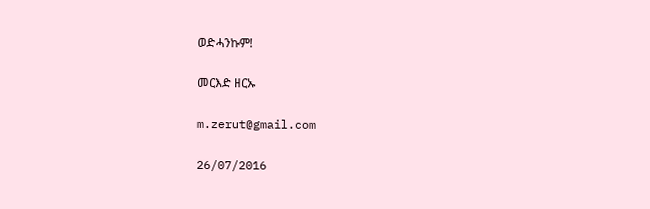ወድሓንኩም!

መርእድ ዘርኡ

m.zerut@gmail.com

26/07/2016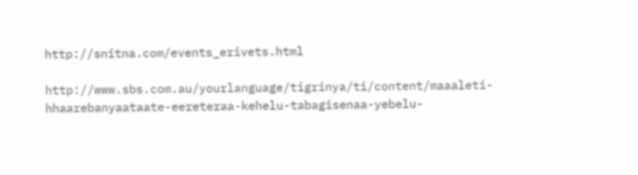http://snitna.com/events_erivets.html

http://www.sbs.com.au/yourlanguage/tigrinya/ti/content/maaaleti-hhaarebanyaataate-eereteraa-kehelu-tabagisenaa-yebelu-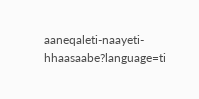aaneqaleti-naayeti-hhaasaabe?language=ti